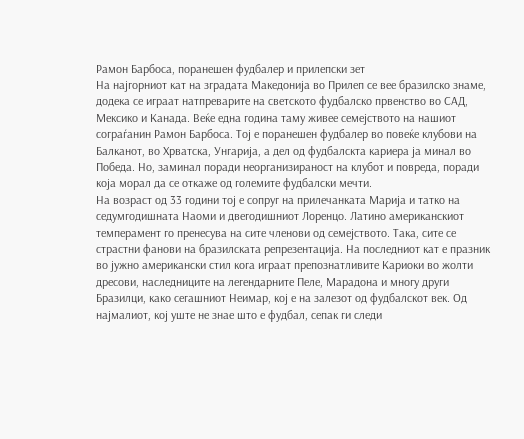Рамон Барбоса, поранешен фудбалер и прилепски зет
На најгорниот кат на зградата Македонија во Прилеп се вее бразилско знаме, додека се играат натпреварите на светското фудбалско првенство во САД, Мексико и Канада. Веќе една година таму живее семејството на нашиот сограѓанин Рамон Барбоса. Тој е поранешен фудбалер во повеќе клубови на Балканот, во Хрватска, Унгарија, а дел од фудбалскта кариера ја минал во Победа. Но, заминал поради неорганизираност на клубот и повреда, поради која морал да се откаже од големите фудбалски мечти.
На возраст од 33 години тој е сопруг на прилечанката Марија и татко на седумгодишната Наоми и двегодишниот Лоренцо. Латино американскиот темперамент го пренесува на сите членови од семејството. Така, сите се страстни фанови на бразилската репрезентација. На последниот кат е празник во јужно американски стил кога играат препознатливите Кариоки во жолти дресови, наследниците на легендарните Пеле, Марадона и многу други Бразилци, како сегашниот Неимар, кој е на залезот од фудбалскот век. Од најмалиот, кој уште не знае што е фудбал, сепак ги следи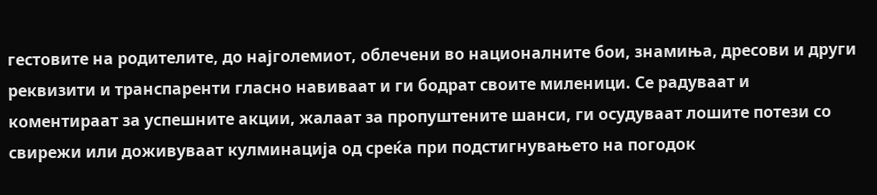гестовите на родителите, до најголемиот, облечени во националните бои, знамиња, дресови и други реквизити и транспаренти гласно навиваат и ги бодрат своите миленици. Се радуваат и коментираат за успешните акции, жалаат за пропуштените шанси, ги осудуваат лошите потези со свирежи или доживуваат кулминација од среќа при подстигнувањето на погодок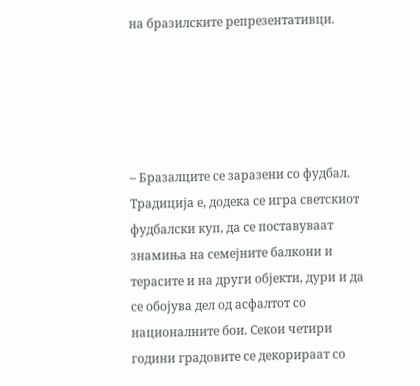на бразилските репрезентативци.





– Бразалците се заразени со фудбал. Традиција е, додека се игра светскиот фудбалски куп, да се поставуваат знамиња на семејните балкони и терасите и на други објекти, дури и да се обојува дел од асфалтот со националните бои. Секои четири години градовите се декорираат со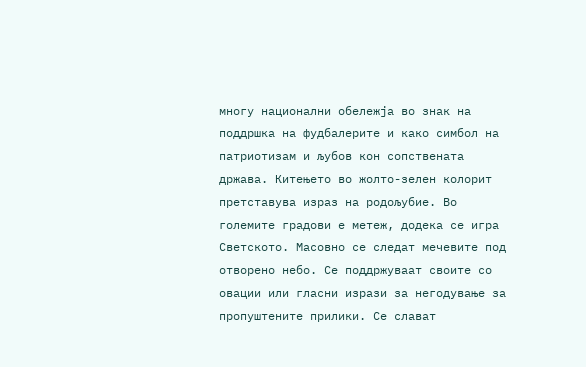многу национални обележја во знак на поддршка на фудбалерите и како симбол на патриотизам и љубов кон сопствената држава. Китењето во жолто-зелен колорит претставува израз на родољубие. Во големите градови е метеж, додека се игра Светското. Масовно се следат мечевите под отворено небо. Се поддржуваат своите со овации или гласни изрази за негодување за пропуштените прилики. Се слават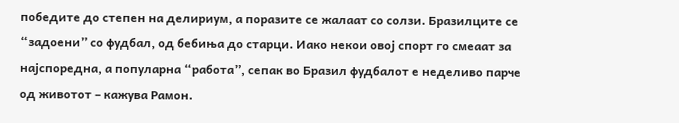победите до степен на делириум, а поразите се жалаат со солзи. Бразилците се “задоени” со фудбал, од бебиња до старци. Иако некои овој спорт го смеаат за најспоредна, а популарна “работа”, сепак во Бразил фудбалот е неделиво парче од животот – кажува Рамон.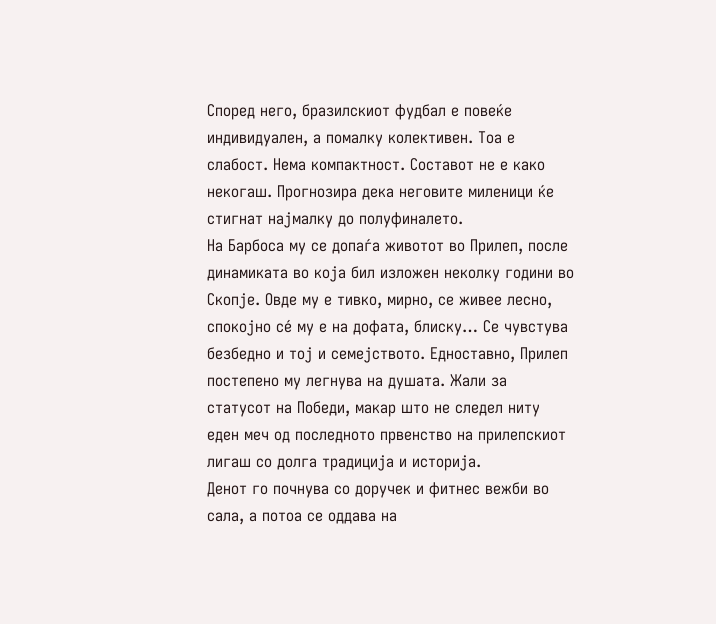Според него, бразилскиот фудбал е повеќе индивидуален, а помалку колективен. Тоа е слабост. Нема компактност. Составот не е како некогаш. Прогнозира дека неговите миленици ќе стигнат најмалку до полуфиналето.
На Барбоса му се допаѓа животот во Прилеп, после динамиката во која бил изложен неколку години во Скопје. Овде му е тивко, мирно, се живее лесно, спокојно сé му е на дофата, блиску… Се чувстува безбедно и тој и семејството. Едноставно, Прилеп постепено му легнува на душата. Жали за статусот на Победи, макар што не следел ниту еден меч од последното првенство на прилепскиот лигаш со долга традиција и историја.
Денот го почнува со доручек и фитнес вежби во сала, а потоа се оддава на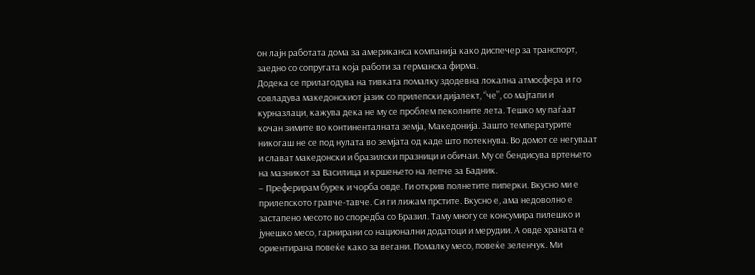он лајн работата дома за американса компанија како диспечер за транспорт, заедно со сопругата која работи за германска фирма.
Додека се прилагодува на тивката помалку здодевна локална атмосфера и го совладува македонскиот јазик со прилепски дијалект, “че”, со мајтапи и курназлаци, кажува дека не му се проблем пеколните лета. Тешко му паѓаат кочан зимите во континенталната земја, Македонија. Зашто температурите никогаш не се под нулата во земјата од каде што потекнува. Во домот се негуваат и слават македонски и бразилски празници и обичаи. Му се бендисува вртењето на мазникот за Василица и кршењето на лепче за Бадник.
– Преферирам бурек и чорба овде. Ги открив полнетите пиперки. Вкусно ми е прилепското гравче-тавче. Си ги лижам прстите. Вкусно е, ама недоволно е застапено месото во споредба со Бразил. Таму многу се консумира пилешко и јунешко месо, гарнирани со национални додатоци и мерудии. А овде храната е ориентирана повеќе како за вегани. Помалку месо, повеќе зеленчук. Ми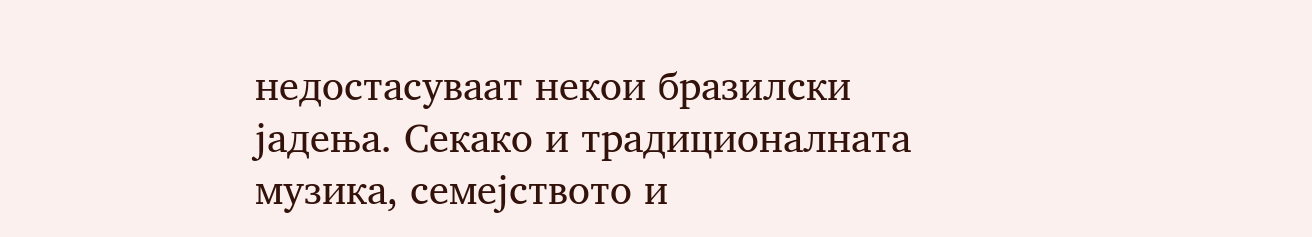недостасуваат некои бразилски јадења. Секако и традиционалната музика, семејството и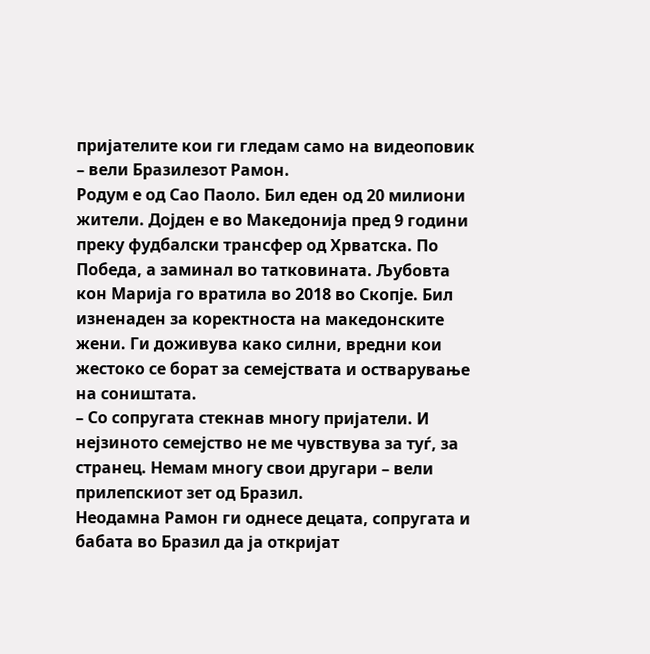пријателите кои ги гледам само на видеоповик – вели Бразилезот Рамон.
Родум е од Сао Паоло. Бил еден од 20 милиони жители. Дојден е во Македонија пред 9 години преку фудбалски трансфер од Хрватска. По Победа, а заминал во татковината. Љубовта кон Марија го вратила во 2018 во Скопје. Бил изненаден за коректноста на македонските жени. Ги доживува како силни, вредни кои жестоко се борат за семејствата и остварување на соништата.
– Со сопругата стекнав многу пријатели. И нејзиното семејство не ме чувствува за туѓ, за странец. Немам многу свои другари – вели прилепскиот зет од Бразил.
Неодамна Рамон ги однесе децата, сопругата и бабата во Бразил да ја откријат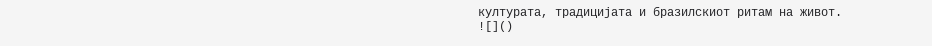културата, традицијата и бразилскиот ритам на живот.
![]()